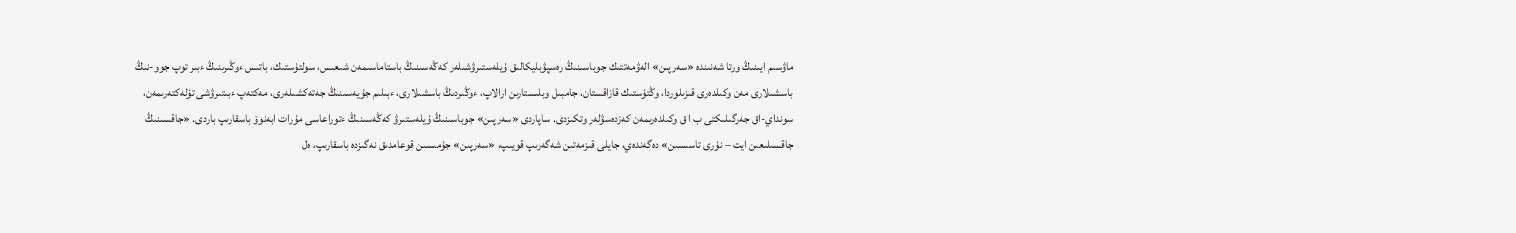ماۋسىم ايىنىڭ ورتا شەنىندە «سەرپىن» الەۋمەتتىك جوباسىنىڭ رەسپۋبليكالىق ۇيلەستىرۋشىلەر كەڭەسىنىڭ باستاماسىمەن شىعىس، سولتۇستىك، باتىس ءوڭىرىنىڭ ءبىر توپ جوو-نىڭ باسشىلارى مەن وكىلدەرى قىزىلوردا، وڭتۇستىك قازاقستان، جامبىل وبلىستارىن ارالاپ، ءوڭىردىڭ باسشىلارى، ءبىلىم جۇيەسىنىڭ جەتەكشىلەرى، مەكتەپ ءبىتىرۋشى تۇلەكتەرىمەن، سونداي-اق جەرگىلىكتى ب ا ق وكىلدەرىمەن كەزدەسۋلەر وتكىزدى. ساپاردى «سەرپىن» جوباسىنىڭ ۇيلەستىرۋ كەڭەسىنىڭ ءتوراعاسى مۇرات ابەنوۆ باسقارىپ باردى. «جاقسىنىڭ جاقسىلىعىن ايت – نۇرى تاسىسىن» دەگەندەي، جايلى قىزمەتىن شەگەرىپ قويىپ، «سەرپىن» جۇمىسىن قوعامدىق نەگىزدە باسقارىپ، ەل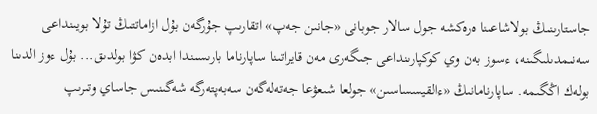جاستارىنىڭ بولاشاعىنا ەرەكشە جول سالار جوبانى «جانىن جەپ» اتقارىپ جۇرگەن بۇل ازاماتتىڭ تۇلا بويىنداعى سەنىمدىلىگىنە، ءسوز بەن وي كوكپارىنداعى جىگەرى مەن قايراتىنا ساپارناما بارىسىندا ابدەن كۋا بولدىق... بۇل ءوز الدىنا بولەك اڭگىمە. ساپارنامانىڭ «ءالقيسساسىن» جولعا شىعۋعا جەتەلەگەن سەبەپتەرگە شەگىنىس جاساي وتىرىپ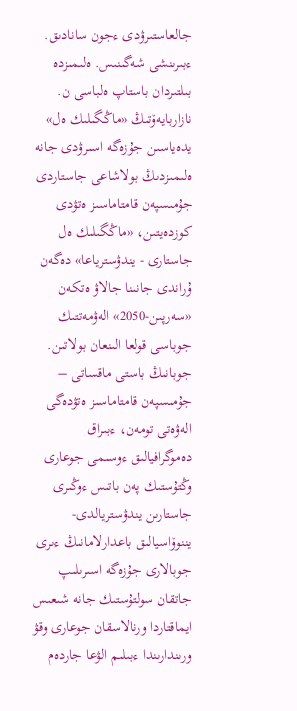جالعاستىرۋدى ءجون سانادىق.
ءبىرىنشى شەگىنىس. ەلىمىزدە بىلتىردان باستاپ ەلباسى ن. نازاربايەۆتىڭ «ماڭگىلىك ەل» يدەياسىن جۇزەگە اسىرۋدى جانە ەلىمىزدىڭ بولاشاعى جاستاردى جۇمىسپەن قامتاماسىز ەتۋدى كوزدەيتىن، «ماڭگىلىك ەل جاستارى - يندۋسترياعا» دەگەن ۇراندى جانىنا جالاۋ ەتكەن «سەرپىن-2050» الەۋمەتتىك جوباسى قولعا الىنعان بولاتىن. جوبانىڭ باستى ماقساتى – جۇمىسپەن قامتاماسىز ەتۋدەگى الەۋەتى تومەن، ءبىراق دەموگرافيالىق ءوسىمى جوعارى وڭتۇستىك پەن باتىس ءوڭىرى جاستارىن يندۋستريالدى-يننوۆاسيالىق باعدارلامانىڭ ءىرى جوبالارى جۇزەگە اسىرىلىپ جاتقان سولتۇستىك جانە شىعىس ايماقتاردا ورنالاسقان جوعارى وقۋ ورىندارىندا ءبىلىم الۋعا جاردەم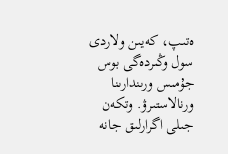ەتىپ، كەيىن ولاردى سول وڭىردەگى بوس جۇمىس ورىندارىنا ورنالاستىرۋ. وتكەن جىلى اگرارلىق جانە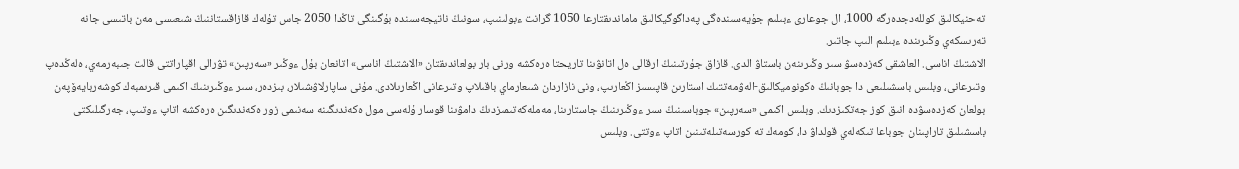تەحنيكالىق كوللەدجدەرگە 1000، ال جوعارى ءبىلىم جۇيەسىندەگى پەداگوگيكالىق ماماندىقتارعا 1050 گرانت ءبولىنىپ، سونىڭ ناتيجەسىندە بۇگىنگى تاڭدا 2050 جاس تۇلەك قازاقستاننىڭ شىعىسى مەن باتىسى جانە تەرىسكەي وڭىرىندە ءبىلىم الىپ جاتىر.
الاشتىڭ اناسى. العاشقى كەزدەسۋ سىر وڭىرىنەن باستاۋ الدى. قازاق جۇرتىنىڭ ارقالى ەل اتانۋىنا تاريحتا ەرەكشە ورنى بار بولعاندىقتان «الاشتىڭ اناسى» اتانعان بۇل ءوڭىر «سەرپىن» تۋرالى اقپاراتتى قالت جىبەرمەي، ەلەڭدەپ وتىرعانى، وبلىس باسشىلىعى دا جوبانىڭ ەكونوميكالىق-الەۋمەتتىك استارىن قاپىسىز اڭعارىپ، ونى نازاردان شىعارماي باقىلاپ وتىرعانى اڭعارىلادى. مۇنى ساپارلاۋشىلار، بىزدەر، سىر ءوڭىرىنىڭ اكىمى قىرىمبەك كوشەربايەۆپەن بولعان كەزدەسۋدە انىق كوز جەتكىزدىك. وبلىس اكىمى «سەرپىن» جوباسىنىڭ سىر ءوڭىرىنىڭ جاستارىنا، مەملەكەتىمىزدىڭ دامۋىنا قوسار ۇلەسى مول ەكەندىگىنە سەنىمى زور ەكەندىگىن ەرەكشە اتاپ ءوتىپ، جەرگىلىكتى باسشىلىق تاراپىنان جوباعا تىكەلەي قولداۋ دا، كومەك تە كورسەتىلەتىنىن اتاپ ءوتتى. وبلىس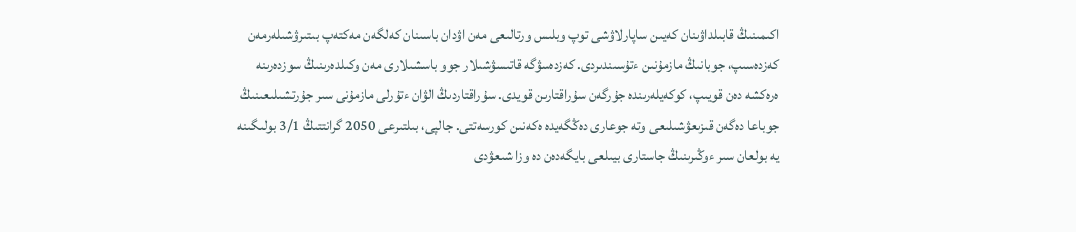اكىمىنىڭ قابىلداۋىنان كەيىن ساپارلاۋشى توپ وبلىس ورتالىعى مەن اۋدان باسىنان كەلگەن مەكتەپ بىتىرۋشىلەرمەن كەزدەسىپ، جوبانىڭ مازمۇنىن ءتۇسىندىردى. كەزدەسۋگە قاتىسۋشىلار جوو باسشىلارى مەن وكىلدەرىنىڭ سوزدەرىنە ەرەكشە دەن قويىپ، كوكەيلەرىندە جۇرگەن سۇراقتارىن قويدى. سۇراقتاردىڭ الۋان ءتۇرلى مازمۇنى سىر جۇرتشىلىعىنىڭ جوباعا دەگەن قىزىعۋشىلىعى وتە جوعارى دەڭگەيدە ەكەنىن كورسەتتى. جالپى، بىلتىرعى 2050 گرانتتىڭ 3/1 بولىگىنە يە بولعان سىر ءوڭىرىنىڭ جاستارى بيىلعى بايگەدەن دە وزا شىعۋدى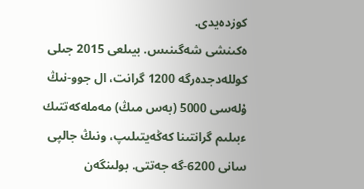كوزدەيدى.
ەكىنشى شەگىنىس. بيىلعى 2015 جىلى كوللەدجدەرگە 1200 گرانت، ال جوو-نىڭ ۇلەسى 5000 (بەس مىڭ) مەملەكەتتىك ءبىلىم گرانتىنا كەڭەيتىلىپ، ونىڭ جالپى سانى 6200-گە جەتتى. بولىنگەن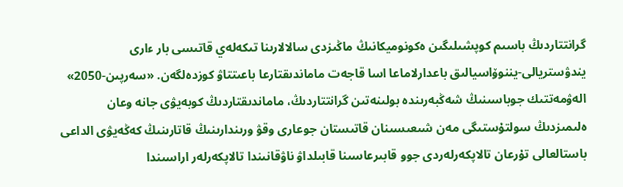گرانتتاردىڭ باسىم كوپشىلىگىن ەكونوميكانىڭ ماڭىزدى سالالارىنا تىكەلەي قاتىسى بار ءارى يندۋستريالى-يننوۆاسيالىق باعدارلاماعا اسا قاجەت ماماندىقتارعا باعىتتاۋ كوزدەلگەن. «سەرپىن-2050» الەۋمەتتىك جوباسىنىڭ شەڭبەرىندە بولىنەتىن گرانتتاردىڭ، ماماندىقتاردىڭ كوبەيۋى جانە وعان ەلىمىزدىڭ سولتۇستىگى مەن شىعىسىنان قاتىستان جوعارى وقۋ ورىندارىنىڭ قاتارىنىڭ كەڭەيۋى الداعى باستالعالى تۇرعان تالاپكەرلەردى جوو قابىرعاسىنا قابىلداۋ ناۋقانىندا تالاپكەرلەر اراسىندا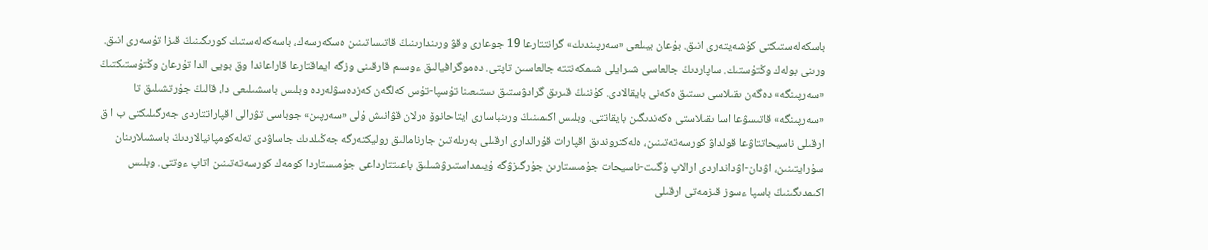باسكەلەستىكتى كۇشەيتەرى انىق. بۇعان بيىلعى «سەرپىندىك» گرانتتارعا 19 جوعارى وقۋ ورىندارىنىڭ قاتىساتىنىن ەسكەرسەك، باسەكەلەستىك كورىگىنىڭ قىزا تۇسەرى انىق.
ورىنى بولەك وڭتۇستىك. ساپاردىڭ جالعاسى شىرايلى شىمكەنتتە جالعاسىن تاپتى. دەموگرافيالىق ءوسىم قارقىنى وزگە ايماقتارعا قاراعاندا وق بويى الدا تۇرعان وڭتۇستىكتىڭ «سەرپىنگە» دەگەن ىقىلاسى ىستىق ەكەنى بايقالادى. كۇننىڭ قىرىق گرادۋستىق ىستىعىنا تۇسپا-تۇس كەلگەن كەزدەسۋلەردە وبلىس باسشىلىعى دا، قالىڭ جۇرتشىلىق تا «سەرپىنگە» قاتىسۋعا اسا ىقىلاستى ەكەندىگىن بايقاتتى. وبلىس اكىمىنىڭ ورىنباسارى ايتاحانوۆ ەرلان قۋانىش ۇلى «سەرپىن» جوباسى تۋرالى اقپاراتتاردى جەرگىلىكتى ب ا ق ارقىلى ناسيحاتتاۋعا قولداۋ كورسەتەتىنىن، ەلەكتروندىق اقپارات قۇرالدارى ارقىلى بەرىلەتىن جارنامالىق روليكتەرگە جەڭىلدىك جاساۋدى تەلەكومپانيالاردىڭ باسشىلارىنان سۇرايتىنىن، اۋدان-اۋدانداردى ارالاپ ۇگىت-ناسيحات جۇمىستارىن جۇرگىزۋگە ۇيىمداستىرۋشىلىق باعىتتارداعى جۇمىستاردا كومەك كورسەتەتىنىن اتاپ ءوتتى. وبلىس اكىمدىگىنىڭ باسپا ءسوز قىزمەتى ارقىلى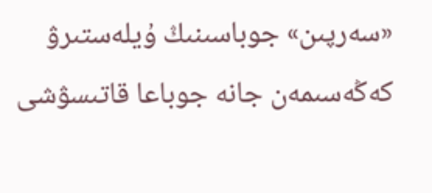«سەرپىن» جوباسىنىڭ ۇيلەستىرۋ كەڭەسىمەن جانە جوباعا قاتىسۋشى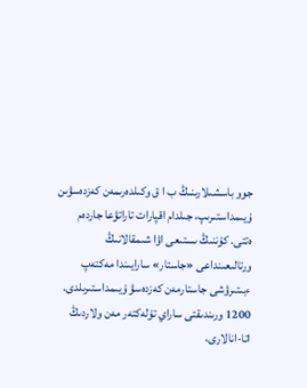جوو باسشىلارىنىڭ ب ا ق وكىلدەرىمەن كەزدەسۋىن ۇيىمداستىرىپ، جىلدام اقپارات تاراتۋعا جاردەم ەتتى. كۇننىڭ ىستىعى اۋا شىمقالانىڭ ورتالىعىنداعى «جاستار» سارايىندا مەكتەپ ءبىتىرۋشى جاستارمەن كەزدەسۋ ۇيىمداستىرىلدى. 1200 ورىندىقتى ساراي تۇلەكتەر مەن ولاردىڭ اتا-انالارى،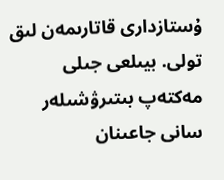ۇستازدارى قاتارىمەن لىق تولى. بيىلعى جىلى مەكتەپ بىتىرۋشىلەر سانى جاعىنان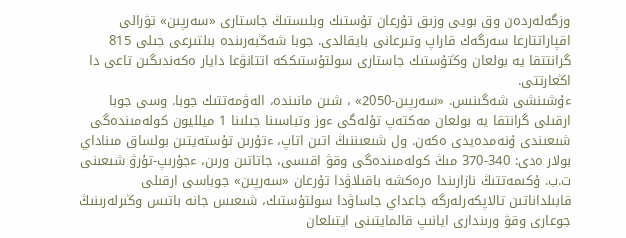وزگەلەردەن وق بويى وزىق تۇرعان تۇستىك وبلىستىڭ جاستارى «سەرپىن» تۋرالى اقپاراتتارعا سەرگەك قاراپ وتىرعانى بايقالدى. جوبا شەڭبەرىندە بىلتىرعى جىلى 815 گرانتتقا يە بولعان وڭتۇستىك جاستارى سولتۇستىككە اتتانۋعا دايار ەكەندىگىن تاعى دا اڭعارتتى.
ءۇشىنشى شەگىنىس. «سەرپىن-2050» ، شىن مانىندە، الەۋمەتتىك جوبا. وسى جوبا ارقىلى گرانتقا يە بولعان مەكتەپ تۇلەگى ءوز وتباسىنا جىلىنا 1 ميلليون كولەمىندەگى شىعىندى ۇنەمدەيدى ەكەن. ول شىعىننىڭ اتىن اتاپ، ءتۇرىن تۇستەيتىن بولساق مىناداي بولار ەدى: 340-370 مىڭ كولەمىندەگى وقۋ اقىسى، جاتاتىن ورىن، ءجۇرىپ-تۇرۋ شىعىنى ت.ب. ۇكىمەتتىڭ نازارىندا ەرەكشە باقىلاۋدا تۇرعان «سەرپىن» جوباسى ارقىلى قابىلداناتىن تالاپكەرلەرگە جاعداي جاساۋدا سولتۇستىك، شىعىس جانە باتىس وڭىرلەرىنىڭ جوعارى وقۋ ورىندارى ايانىپ قالمايتىنى ايتىلعان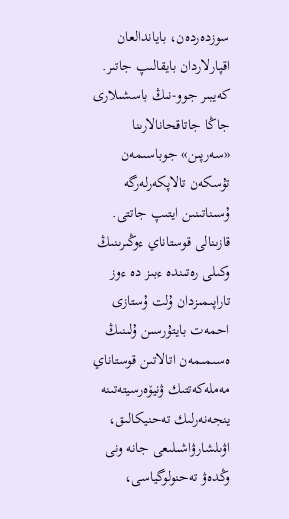سوزدەردەن، باياندالعان اقپارلاردان بايقالىپ جاتىر. كەيبىر جوو-نىڭ باسشىلارى جاڭا جاتاقحانالارىنا «سەرپىن» جوباسىمەن تۇسكەن تالاپكەرلەرگە ۇسىناتىنىن ايتىپ جاتتى. قازىنالى قوستاناي ءوڭىرىنىڭ وكىلى رەتىندە ءبىز دە ءوز تاراپىمىزدان ۇلت ۇستازى احمەت بايتۇرسىن ۇلىنىڭ ەسىمىمەن اتالاتىن قوستاناي مەملەكەتتىك ۋنيۆەرسيتەتىنە ينجەنەرلىك تەحنيكالىق، اۋىلشارۋاشىلىعى جانە ونى وڭدەۋ تەحنولوگياسى،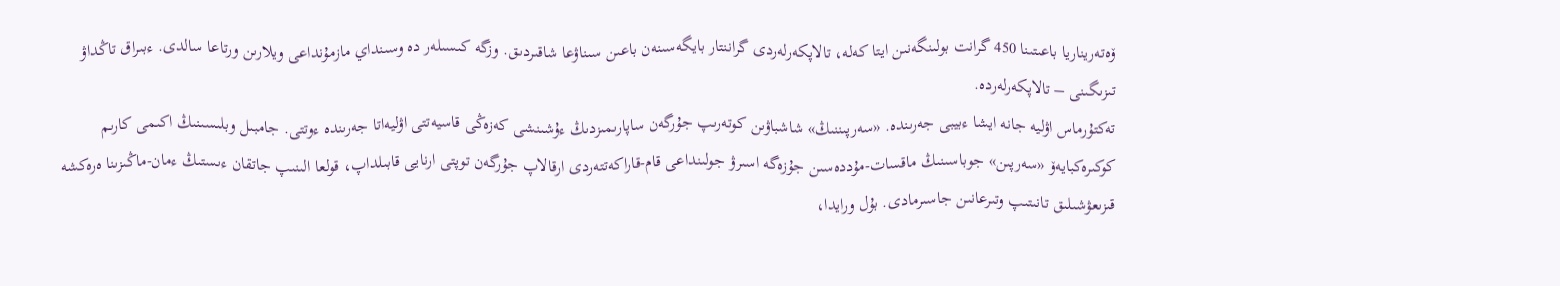ۆەتەريناريا باعىتىنا 450 گرانت بولىنگەنىن ايتا كەلە، تالاپكەرلەردى گراننتار بايگەسىنەن باعىن سىناۋعا شاقىردىق. وزگە كىسىلەر دە وسىنداي مازمۇنداعى ويلارىن ورتاعا سالدى. ءبىراق تاڭداۋ تىزىگىنى – تالاپكەرلەردە.
تەكتۇرماس اۋليە جانە ايشا ءبيبى جەرىندە. «سەرپىننىڭ» شاشباۋىن كوتەرىپ جۇرگەن ساپارىمىزدىڭ ءۇشىنشى كەزەڭى قاسيەتتى اۋليەاتا جەرىندە ءوتتى. جامبىل وبلىسىنىڭ اكىمى كارىم كوكىرەكبايەۆ «سەرپىن» جوباسىنىڭ ماقسات-مۇددەسىن جۇزەگە اسىرۋ جولىنداعى قام-قاراكەتتەردى ارقالاپ جۇرگەن توپتى ارنايى قابىلداپ، قولعا الىنىپ جاتقان ءىستىڭ ءمان-ماڭىزىنا ەرەكشە قىزىعۋشىلىق تانىتىپ وتىرعانىن جاسىرمادى. بۇل ورايدا،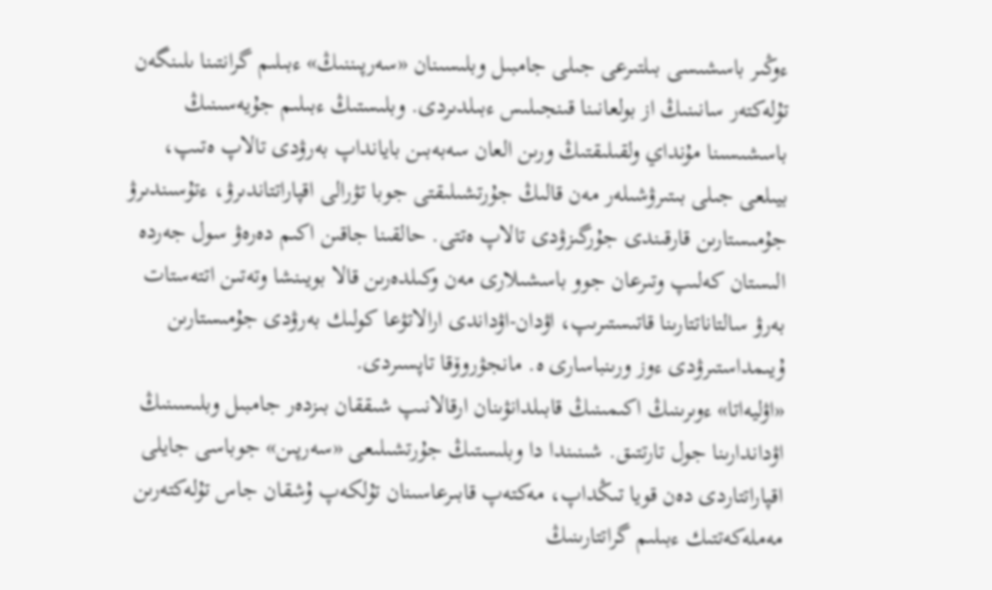ءوڭىر باسشىسى بىلتىرعى جىلى جامبىل وبلىسىنان «سەرپىننىڭ» ءبىلىم گرانتىنا ىلىنگەن تۇلەكتەر سانىنىڭ از بولعانىنا قىنجىلىس ءبىلدىردى. وبلىستىڭ ءبىلىم جۇيەسىنىڭ باسشىسىنا مۇنداي ولقىلىقتىڭ ورىن العان سەبەبىن بايانداپ بەرۋدى تالاپ ەتىپ، بيىلعى جىلى بىتىرۋشىلەر مەن قالىڭ جۇرتشىلىقتى جوبا تۋرالى اقپاراتتاندىرۋ، ءتۇسىندىرۋ جۇمىستارىن قارقىندى جۇرگىزۋدى تالاپ ەتتى. حالقىنا جاقىن اكىم دەرەۋ سول جەردە الىستان كەلىپ وتىرعان جوو باسشىلارى مەن وكىلدەرىن قالا بويىنشا وتەتىن اتتەستات بەرۋ سالتاناتتارىنا قاتىستىرىپ، اۋدان-اۋداندى ارالاتۋعا كولىك بەرۋدى جۇمىستارىن ۇيىمداستىرۋدى ءوز ورىنباسارى ە. مانجۋروۆقا تاپسىردى.
«اۋليەاتا» ءوىرىنىڭ اكىمىنىڭ قابىلدانۋىنان ارقالانىپ شىققان بىزدەر جامبىل وبلىسىنىڭ اۋداندارىنا جول تارتتىق. شىنىندا دا وبلىستىڭ جۇرتشىلىعى «سەرپىن» جوباسى جايلى اقپاراتتاردى دەن قويا تىڭداپ، مەكتەپ قابىرعاسىنان تۇلكەپ ۇشقان جاس تۇلەكتەرىن مەملەكەتتىك ءبىلىم گراتتارىنىڭ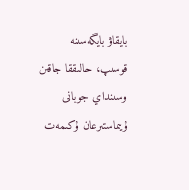بايقاۋ بايگەسىنە قوسىپ، حالىققا جاقىن وسىنداي جوبانى ۇيىماستىرعان ۇكىمەت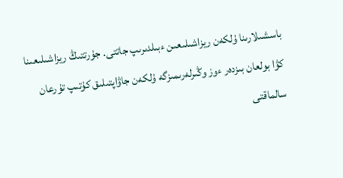باسشىلارىنا ۇلكەن ريزاشىلىعىن ءبىلدىرىپ جاتتى. جۇرتتىڭ ريزاشىلىعىنا كۋا بولعان بىزدەر ءوز وڭىرلەرىمىزگە ۇلكەن جاۋاپتىلىق كۇتىپ تۇرعان سالماقتى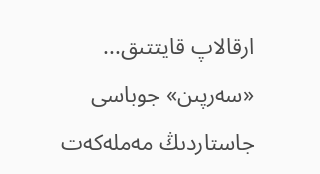ارقالاپ قايتتىق...
«سەرپىن» جوباسى جاستاردىڭ مەملەكەت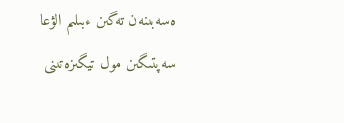ەسەبىنەن تەگىن ءبىلىم الۋعا سەپتىگىن مول تيگىزەتىنى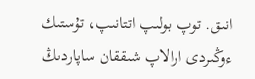انىق. توپ بولىپ اتتانىپ، تۇستىك ءوڭىردى ارالاپ شىققان ساپاردىڭ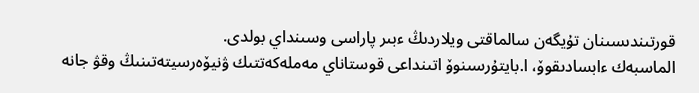قورتىندىسىنان تۇيگەن سالماقتى ويلاردىڭ ءبىر پاراسى وسىنداي بولدى.
الماسبەك ءابسادىقوۆ، ا.بايتۇرسىنوۆ اتىنداعى قوستاناي مەملەكەتتىك ۋنيۆەرسيتەتىنىڭ وقۋ جانە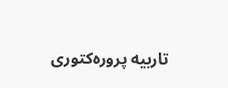تاربيە پرورەكتورى